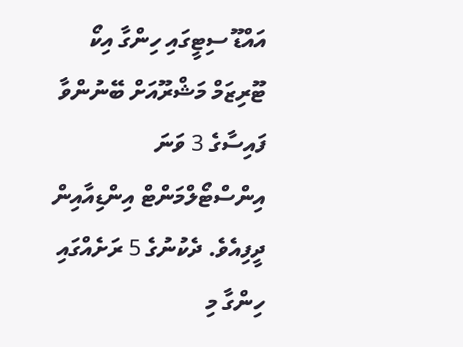އައްޑޫ ސިޓީގައި ހިންގާ އިކޯ ޓޫރިޒަމް މަޝްރޫއަށް ބޭނުންވާ ފައިސާގެ 3 ވަނަ އިންސްޓޯލްމަންޓް އިންޑިއާއިން ދީފިއެވެ. ދެކުނުގެ 5 ރަށެއްގައި ހިންގާ މި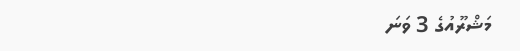މަޝްރޫއުގެ 3 ވަނަ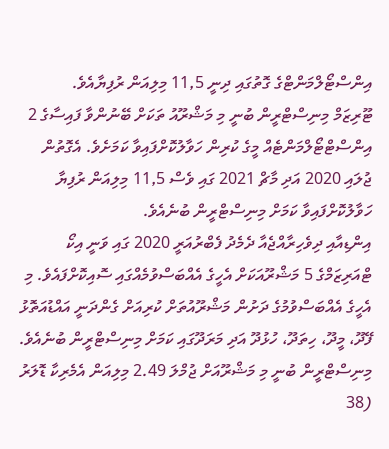އިންސްޓޯލްމަންޓްގެ ގޮތުގައި ދިނީ 11,5 މިލިއަން ރުފިޔާއެވެ.
ޓޫރިޒަމް މިނިސްޓްރީން ބުނީ މި މަޝްރޫއު ތަކަށް ބޭނުންވާ ފައިސާގެ 2 އިންސްޓްޓޯލްމަންޓެއް މީގެ ކުރިން ހަވާލުކޮށްފައިވާ ކަމަށެވެ. އެގޮތުން ޖުލައި 2020 އަދި މާޗް 2021 ގައި ވެސް 11,5 މިލިއަން ރުފިޔާ ހަވާލުކޮށްފައިވާ ކަމަށް މިނިސްޓްރީން ބުނެއެވެ.
އިންޑިއާއި ދިވެހިރާއްޖެއާ ދެމެދު ފެބްރުއަރީ 2020 ގައި ވަނީ އިކޯ ޓްއަރިޒަމްގެ 5 މަޝްރޫއަކަށް އެހީގެ އެއްބަސްވުމެއްގައި ސޮއިކޮށްފައެވެ. މި އެހީގެ އެއްބަސްވުމުގެ ދަށުން މަޝްރޫއުތަށް ކުރިއަށް ގެންދަނީ އައްޑުއަތޮޅު ފޭދޫ، މީދޫ، ހިތަދޫ، ހުޅުދޫ އަދި މަރަދޫގައި ކަމަށް މިނިސްޓްރީން ބުނެއެވެ.
މިނިސްޓްރީން ބުނީ މި މަޝްރޫއަށް ޖުމްލަ 2.49 މިލިއަން އެމެރިކާ ޑޮލަރު (38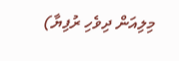މިލިއަން ދިވެހި ރުފިޔާ)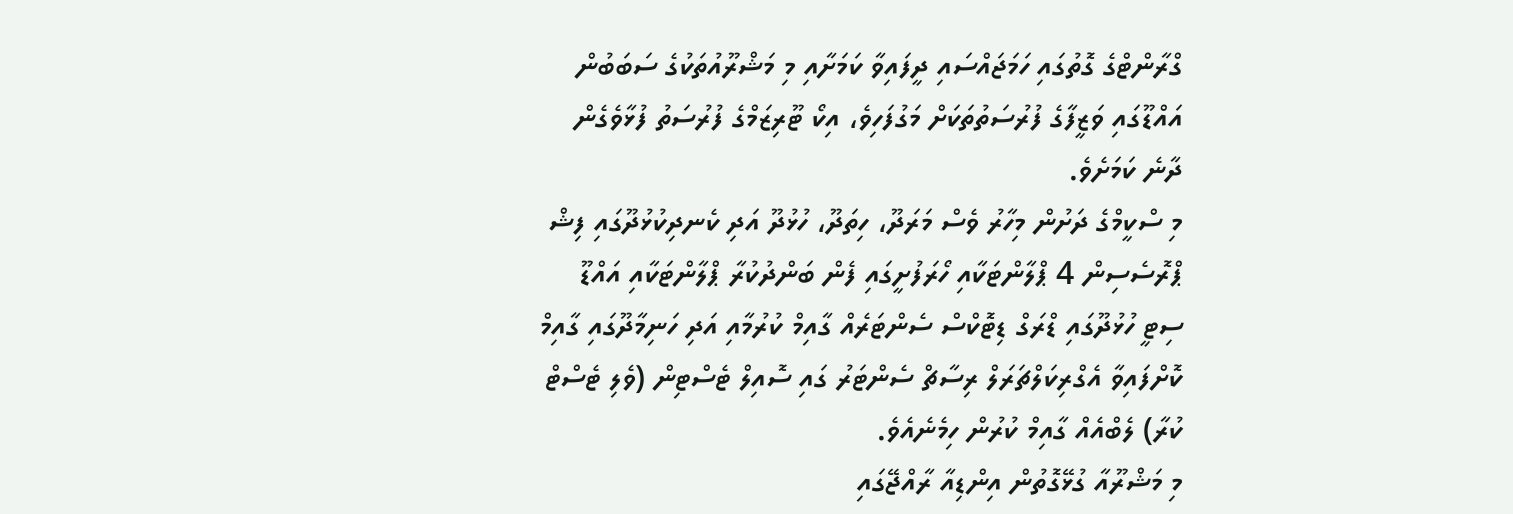ގްރާންޓްގެ ގޮތުގައި ހަމަޖައްސައި ދީފައިވާ ކަމަށާއި މި މަޝްރޫއުތަކުގެ ސަބަބުން އައްޑޫގައި ވަޒީފާގެ ފުރުސަތުތަކަށް މަގުފަހިވެ، އިކޯ ޓޫރިޒަމްގެ ފުރުސަތު ފުޅާވެގެން ދާނެ ކަމަށެވެ.
މި ސްކީމްގެ ދަށުން މިހާރު ވެސް މަރަދޫ، ހިތަދޫ، ހުޅުދޫ އަދި ކެނދިކުޅުދޫގައި ފިޝް ޕްރޮސެސިން 4 ޕްލާންޓަކާއި ހޯރަފުށީގައި ފެން ބަންދުކުރާ ޕްލާންޓަކާއި އައްޑޫ ސިޓީ ހުޅުދޫގައި ޑްރަގް ޑިޓޮކްސް ސެންޓަރެއް ގާއިމް ކުރުމާއި އަދި ހަނިމާދޫގައި ގާއިމް ކޮށްފައިވާ އެގްރިކަލްޗަރަލް ރިސާޗް ސެންޓަރު ގައި ސޮއިލް ޓެސްޓިން (ވެލި ޓެސްޓް ކުރާ) ލެބްއެއް ގާއިމް ކުރުން ހިމެނެއެވެ.
މި މަޝްރޫއާ ގުޅޭގޮތުން އިންޑިއާ ރާއްޖޭގައި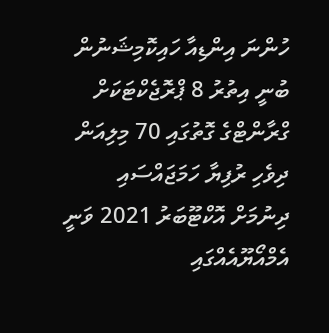ހުންނަ އިންޑިއާ ހައިކޮމިޝަނުން ބުނީ އިތުރު 8 ޕްރޮޖެކްޓަކަށް ގްރާންޓްގެ ގޮތުގައި 70 މިލިއަން ދިވެހި ރުފިޔާ ހަމަޖައްސައި ދިނުމަށް އޮކްޓޫބަރު 2021 ވަނީ އެމްއޯޔޫއެއްގައި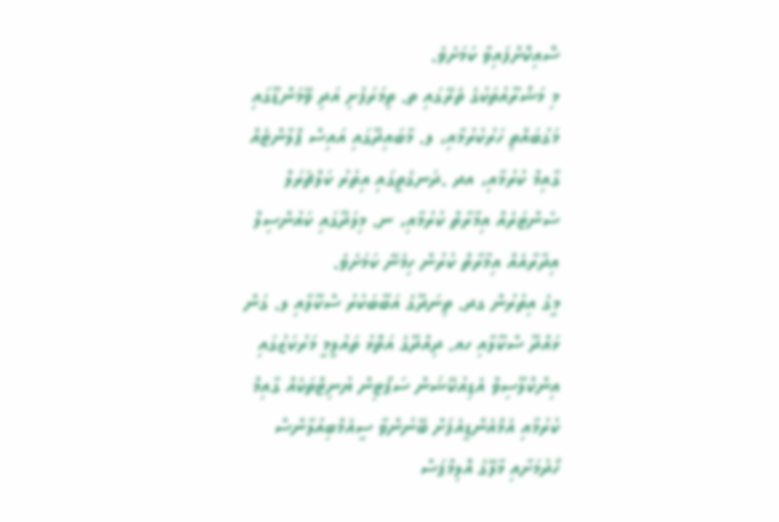ސޮއިކޮށްފައިވާ ކަމަށެވެ.
މި މަޝްރޫއުތަކުގެ ތެރޭގައި ތ. ތިމަރަފުށި އަދި ވޭމަންޑޫގައި މަގުބައްތި ހަރުކުރުމާއި، ލ. މާބައިދޫގައި އައިސް ޕްލާންޓެއް ގާއިމް ކުރުމާއި، އދ .ދަނގެތީގައި އިތުރު ކަލްޗަރަލް ސެންޓަރެއް އިމާރާތް ކުރުމާއި، ނ. މިލަދޫގައި ކައުންސިލް އިދާރާއެއް އިމާރާތް ކުރުން ހިމެނޭ ކަމަށެވެ.
މީގެ އިތުރުން ގދ. ތިނަދޫގެ އަބޫބަކުރު ސްކޫލާއި ލ. ގަން ޅައްދޫ ސްކޫލާއި ހއ. ދިއްދޫގެ އަތޮޅު ތައުލީމީ މަރުކަޒުގައި އިންކްލޫސިވް އެޑިއުކޭޝަން ސަޕޯޓިން ޔުނިޓްތަކެއް ގާއިމް ކުރުމާއި އެމްއެންޑީއެފަށް ބޭނުންވާ ސީއެމްބިއުލާންސް ހޯދުމަށާއި މާލޭގެ އޮލިމްޕަސް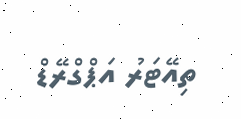ތިއޭޓަރު އަޕްގްރޭޑް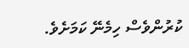ކުރުންވެސް ހިމެނޭ ކަމަށެވެ.